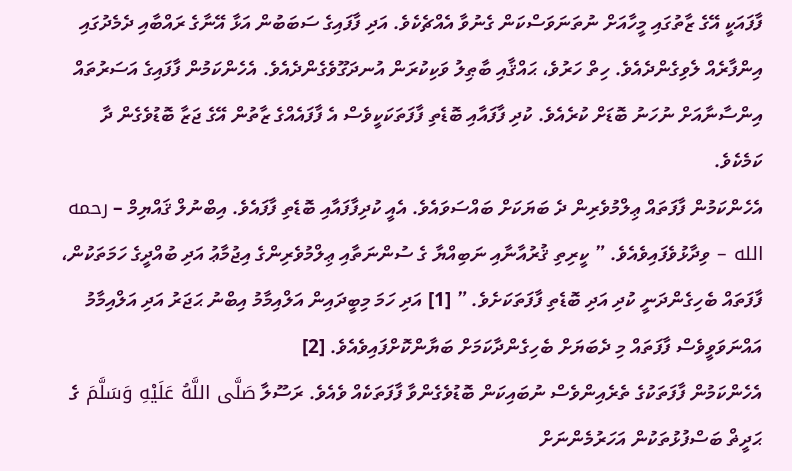ފާފައަކީ އޭގެ ޒާތުގައި މީހާއަށް ނުތަނަވަސްކަން ގެނުވާ އެއްޗެކެވެ. އަދި ފާފައިގެ ސަބަބުން އަޅާ އޭނާގެ ރައްބާއި ދެމެދުގައި އިންފާރެއް ލެވިގެންދެއެވެ. ހިތް ހަރުވެ، ޙައްޤާއި ބާޠިލު ވަކިކުރަން އުނދަގޫވެގެންދެއެވެ. އެހެންކަމުން ފާފައިގެ އަސަރުތައް އިންސާނާއަށް ނުހަނު ބޮޑަށް ކުރެއެވެ. ކުދި ފާފައާއި ބޮޑެތި ފާފަތަކަކީވެސް އެ ފާފައެއްގެ ޒާތުން އޭގެ ޖަޒާ ބޮޑުވެގެން ދާ ކަމެކެވެ.
އެހެންކަމުން ފާފަތައް ޢިލްމުވެރިން ދެ ބަޔަކަށް ބައްސަވައެވެ. އެއީ ކުދިފާފައާއި ބޮޑެތި ފާފައެވެ. އިބްނުލް ޤައްޔިމް – رحمه الله – ވިދާޅުވެފައިވެއެވެ. ” ކީރިތި ޤުރުއާނާއި ނަބިއްޔާ ގެ ސުންނަތާއި ޢިލްމުވެރިންގެ އިޖުމާޢު އަދި ބުއްދީގެ ހަމަތަކުން، ފާފަތައް ބެހިގެންދަނީ ކުދި އަދި ބޮޑެތި ފާފަތަކަށެވެ. ” [1] އަދި ހަމަ މިބީދައިން އަލްއިމާމު އިބްނު ޙަޖަރު އަދި އަލްއިމާމު އައްނަވަވީވެސް ފާފަތައް މި ދެބަޔަށް ބެހިގެންދާކަމަށް ބަޔާންކޮށްފައިވެއެވެ. [2]
އެހެންކަމުން ފާފަތަކުގެ ތެރެއިންވެސް ނުބައިކަން ބޮޑުވެގެންވާ ފާފަތަކެއް ވެއެވެ. ރަސޫލާ صَلَّى اللَّهُ عَلَيْهِ وَسَلَّمَ ގެ ޙަދީޡް ބަސްފުޅުތަކުން އަހަރުމެންނަށް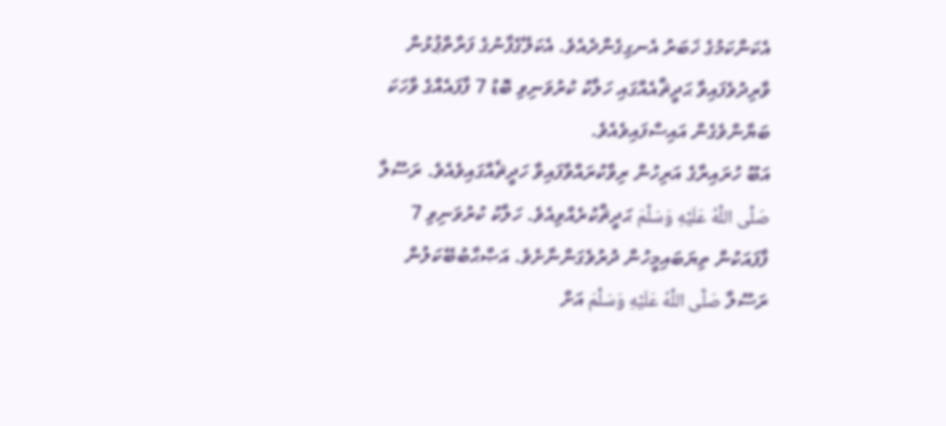އެކަންކަމުގެ ޚަބަރު އެނގިގެންދެއެވެ. އެކަލޭގެފާނުގެ ފަރާތްޕުޅުން ވާރިދުވެފައިވާ ޙަދީޘްއެއްގައި ހަލާކު ކުރުވަނިވި ބޮޑު 7 ފާފައެއްގެ ވާހަކަ ބަޔާންވެގެން އައިސްފައިވެއެވެ.
އަބޫ ހުރައިރާގެ އަރިހުން ރިވާކުރައްވާފައިވާ ހަދީޘެއްގައިވެއެވެ. ރަސޫލާ صَلَّى اللَّهُ عَلَيْهِ وَسَلَّمَ ޙަދީޘްކުރެއްވިއެވެ. ހަލާކު ކުރުވަނިވި 7 ފާފައަކުން ތިޔަބައިމީހުން ދުރުވެގަންނާށެވެ. އަޞްޙާބުބޭކަލުން ރަސޫލާ صَلَّى اللَّهُ عَلَيْهِ وَسَلَّمَ އަށް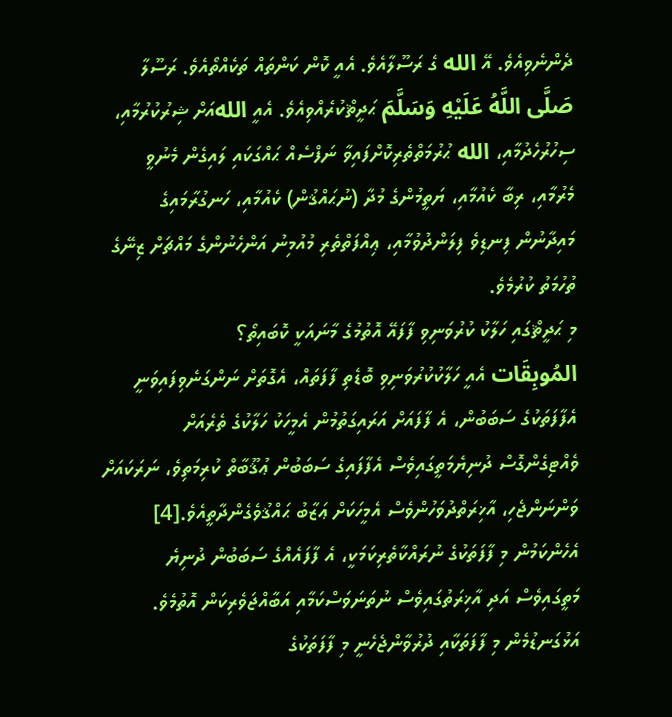ދެންނެވިއެވެ. އޭ الله ގެ ރަސޫލާއެވެ. އެއީ ކޮން ކަންތައް ތަކެއްތޯއެވެ. ރަސޫލާ صَلَّى اللَّهُ عَلَيْهِ وَسَلَّمَ ޙަދީޘްކުރެއްވިއެވެ. އެއީ اللهއަށް ޝިރުކުރުމާއި، ސިހުރުހެދުމާއި، الله ޙުރުމަތްތެރިކޮށްފައިވާ ނަފްސެއް ޙައްގަކައި ލައިގެން މެނުވީ މެރުމާއި، ރިބާ ކެއުމާއި، ޔަތީމުންގެ މުދާ (ނުޙައްޤުން) ކެއުމާއި، ހަނގުރާމައިގެ މައިދާނުން ފިނޑިވެ ފިލަންދުވުމާއި، ޢިއްފަތްތެރި މުއުމިނު އަންހެނުންގެ މައްޗަށް ޒިނޭގެ ތުހުމަތު ކުރުމެވެ.
މި ޙަދީޘްގައި ހަލާކު ކުރުވަނިވި ފާފައޭ އޮތުމުގެ މާނައަކީ ކޮބައިތޯ؟
المُوبِقَات އެއީ ހަލާކުކުރުވަނިވި ބޮޑެތި ފާފަތައް، އެގޮތަށް ނަންގަނެވިފައިވަނީ އެފާފަތަކުގެ ސަބަބުން، އެ ފާފައަށް އަރައިގަތުމުން އެމީހަކު ހަލާކުގެ ތެރެއަށް ވެއްޓިގެންގޮސް ދުނިޔެމަތީގައިވެސް އެފާފައިގެ ސަބަބުން ޢުޤޫބާތް ކުރިމަތިވެ، ނަރަކައަށް ވަންނަންޖެހި، އާޚިރަތްދުވަހުންވެސް އެމީހަކަށް ޢަޒާބު ޙައްޤުވެގެންދާތީއެވެ.[4]
އެހެންކަމުން މި ފާފަތަކުގެ ނުރައްކާތެރިކަމަކީ، އެ ފާފައެއްގެ ސަބަބުން ދުނިޔެ މަތީގައިވެސް އަދި އާޚިރަތުގައިވެސް ނުތަނަވަސްކަމާއި އަބާއްޖަވެރިކަން އޮތުމެވެ. އަޅުގަނޑުމެން މި ފާފަތަކާއި ދުރުވާންޖެހެނީ މި ފާފަތަކުގެ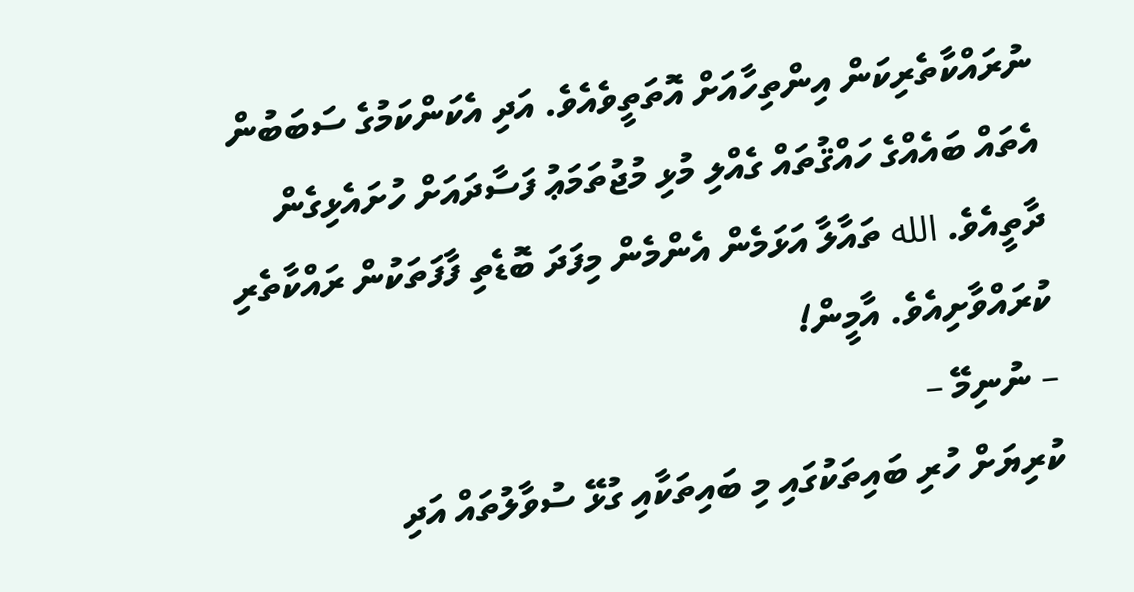ނުރައްކާތެރިކަން އިންތިހާއަށް އޮތަތީވެއެވެ. އަދި އެކަންކަމުގެ ސަބަބުން އެތައް ބައެއްގެ ހައްޤުތައް ގެއްލި މުޅި މުޖުތަމަޢު ފަސާދައަށް ހުށައެޅިގެން ދާތީއެވެ. الله ތައާލާ އަޅަމެން އެންމެން މިފަދަ ބޮޑެތި ފާފަތަކުން ރައްކާތެރި ކުރައްވާށިއެވެ. އާމީން!
– ނުނިމޭ –
ކުރިޔަށް ހުރި ބައިތަކުގައި މި ބައިތަކާއި ގުޅޭ ސުވާލުތައް އަދި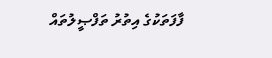ފާފަތަކުގެ އިތުރު ތަފްޞީލުތައް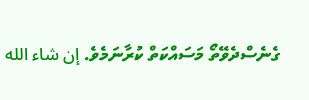ގެނެސްދެވޭތޯ މަސައްކަތް ކުރާނަމެވެ. إن شاء الله